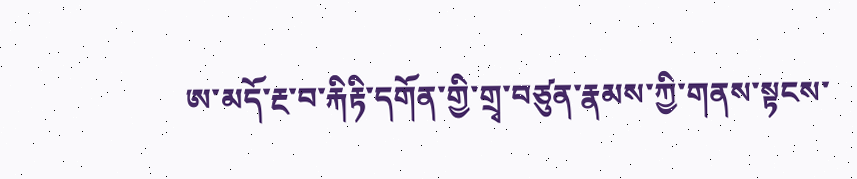ཨ་མདོ་རྔ་བ་རྐིརྟི་དགོན་གྱི་གྲྭ་བཙུན་རྣམས་ཀྱི་གནས་སྟངས་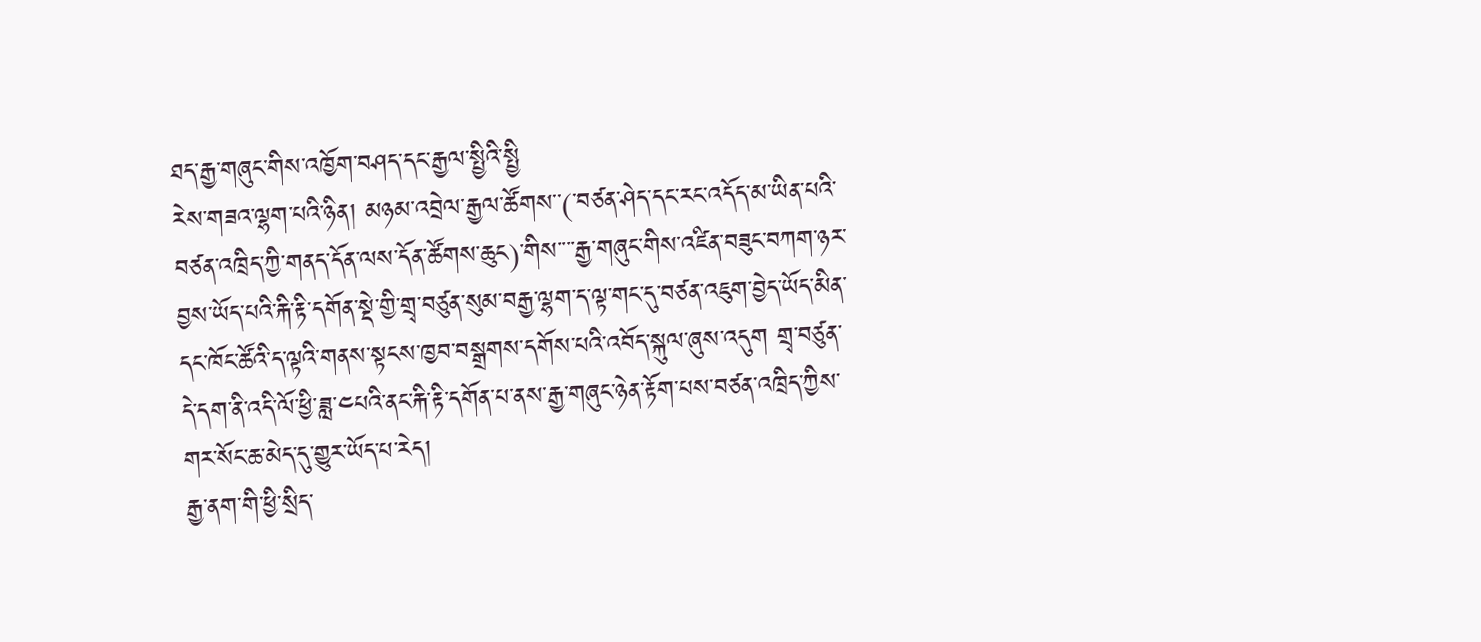ཐད་རྒྱ་གཞུང་གིས་འཁྱོག་བཤད་དང་རྒྱལ་སྤྱིའི་སྤྱི
རེས་གཟའ་ལྷག་པའི་ཉིན། མཉམ་འབྲེལ་རྒྱལ་ཚོགས་་(་བཙན་ཤེད་དང་རང་འདོད་མ་ཡིན་པའི་བཙན་འཁྲིད་ཀྱི་གནད་དོན་ལས་དོན་ཚོགས་ཆུང)་གིས་་་་རྒྱ་གཞུང་གིས་འཛིན་བཟུང་བཀག་ཉར་བྱས་ཡོད་པའི་རྐི་རྟི་དགོན་སྡེ་གྱི་གྲྭ་བཙུན་སུམ་བརྒྱ་ལྷག་ད་ལྟ་གང་དུ་བཙན་འཇུག་བྱེད་ཡོད་མིན་དང་ཁོང་ཚོའི་ད་ལྟའི་གནས་སྟངས་ཁྱབ་བསྒྲགས་དགོས་པའི་འབོད་སྐུལ་ཞུས་འདུག གྲྭ་བཙུན་དེ་དག་ནི་འདི་ལོ་ཕྱི་ཟླ་༤པའི་ནང་རྐི་རྟི་དགོན་པ་ནས་རྒྱ་གཞུང་ཉེན་རྟོག་པས་བཙན་འཁྲིད་ཀྱིས་གར་སོང་ཆ་མེད་དུ་གྱུར་ཡོད་པ་རེད།
རྒྱ་ནག་གི་ཕྱི་སྲིད་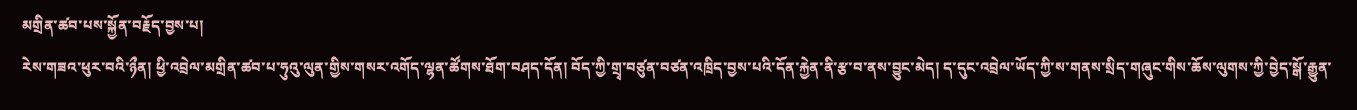མགྲིན་ཚབ་པས་སྐྱོན་བརྗོད་བྱས་པ།
རེས་གཟའ་ཕུར་བའི་ཉྀན། ཕྱི་འབྲེལ་མགྲིན་ཚབ་པ་ཧུའུ་ལུན་གྱིས་གསར་འགོད་ལྷན་ཚོགས་ཐོག་བཤད་དོན། བོད་ཀྱི་གྲྭ་བཙུན་བཙན་འཁྲིད་བྱས་པའི་དོན་རྐྱེན་ནི་རྩ་བ་ནས་བྱུང་མེད། ད་དུང་འབྲེལ་ཡོད་ཀྱི་ས་གནས་སྲིད་གཞུང་གིས་ཆོས་ལུགས་ཀྱི་བྱེད་སྒོ་རྒྱུན་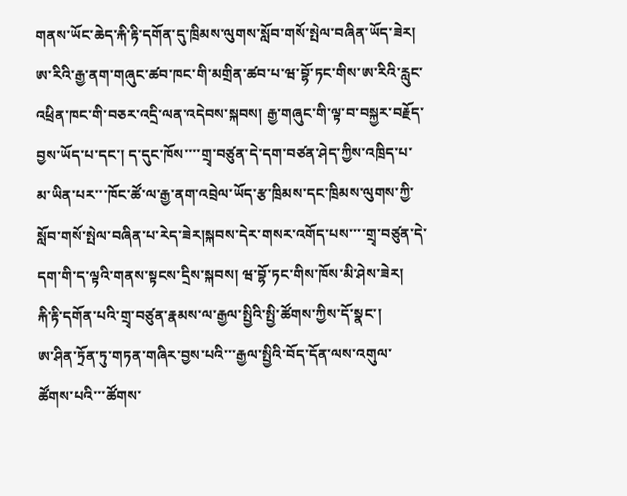གནས་ཡོང་ཆེད་རྐི་རྟི་དགོན་དུ་ཁྲིམས་ལུགས་སློབ་གསོ་སྤེལ་བཞིན་ཡོད་ཟེར།
ཨ་རིའི་རྒྱ་ནག་གཞུང་ཚབ་ཁང་གི་མགྲིན་ཚབ་པ་ཝ་བྷོ་ཏང་གིས་ཨ་རིའི་རླུང་འཕྲིན་ཁང་གི་བཅར་འདྲི་ལན་འདེབས་སྐབས། རྒྱ་གཞུང་གི་ལྟ་བ་བསྐྱར་བརྗོད་བྱས་ཡོད་པ་དང་། ད་དུང་ཁོས་་་་གྲྭ་བཙུན་དེ་དག་བཙན་ཤེད་ཀྱིས་འཁྲིད་པ་མ་ཡིན་པར་་་ཁོང་ཚོ་ལ་རྒྱ་ནག་འབྲེལ་ཡོད་རྩ་ཁྲིམས་དང་ཁྲིམས་ལུགས་ཀྱི་སློབ་གསོ་སྤེལ་བཞིན་པ་རེད་ཟེར།སྐབས་དེར་གསར་འགོད་པས་་་་གྲྭ་བཙུན་དེ་དག་གི་ད་ལྟའི་གནས་སྟངས་དྲིས་སྐབས། ཝ་བྷོ་ཏང་གིས་ཁོས་མི་ཤེས་ཟེར།
རྐི་རྟི་དགོན་པའི་གྲྭ་བཙུན་རྣམས་ལ་རྒྱལ་སྤྱིའི་སྤྱི་ཚོགས་ཀྱིས་དོ་སྣང་།
ཨ་ཤིན་ཏྲོན་ཏུ་གཏན་གཞིར་བྱས་པའི་་་རྒྱལ་སྤྱིའི་བོད་དོན་ལས་འགུལ་ཚོགས་པའི་་་ཚོགས་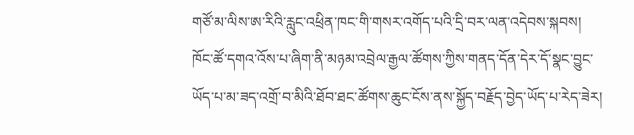གཙོ་མ་ལིས་ཨ་རིའི་རླུང་འཕྲིན་ཁང་གི་གསར་འགོད་པའི་དྲི་བར་ལན་འདེབས་སྐབས། ཁོང་ཚོ་དགའ་འོས་པ་ཞིག་ནི་མཉམ་འབྲེལ་རྒྱལ་ཚོགས་ཀྱིས་གནད་དོན་དེར་དོ་སྣང་བྱུང་ཡོད་པ་མ་ཟད་འགྲོ་བ་མིའི་ཐོབ་ཐང་ཚོགས་ཆུང་ངོས་ནས་སྐྱོད་བརྗོད་བྱེད་ཡོད་པ་རེད་ཟེར།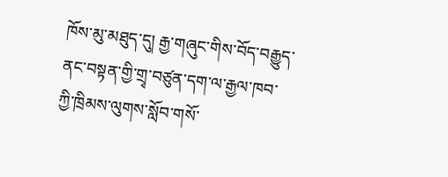ཁོས་མུ་མཐུད་དུ། རྒྱ་གཞུང་གིས་བོད་བརྒྱུད་ནང་བསྟན་གྱི་གྲྭ་བཙུན་དག་ལ་རྒྱལ་ཁབ་ཀྱི་ཁྲིམས་ལུགས་སློབ་གསོ་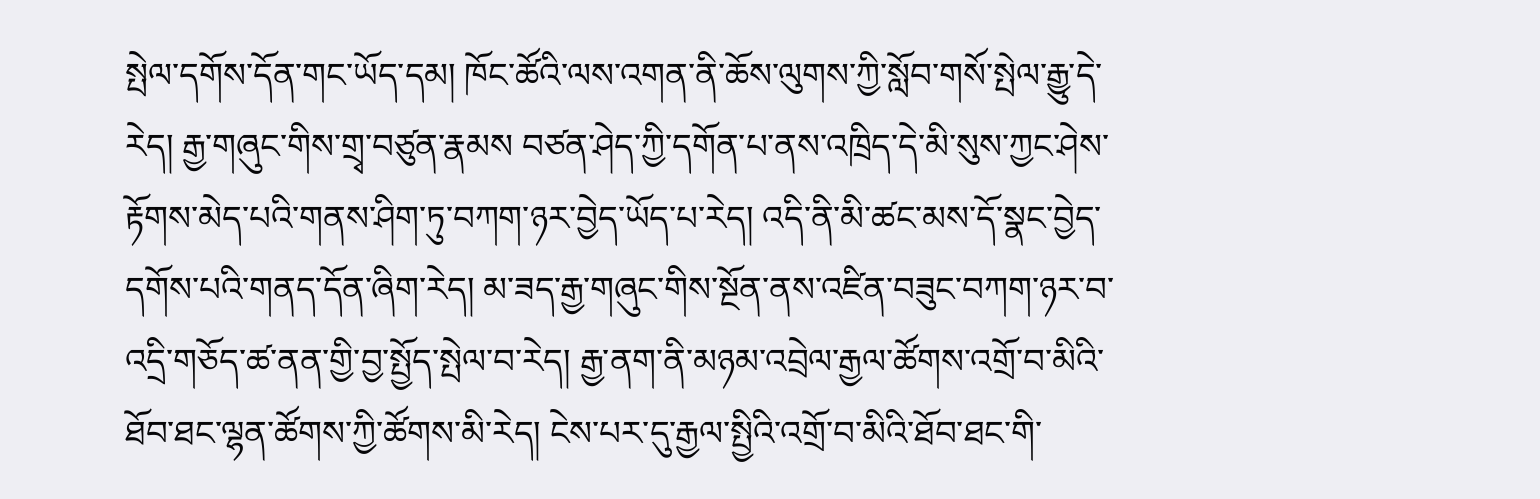སྤེལ་དགོས་དོན་གང་ཡོད་དམ། ཁོང་ཚོའི་ལས་འགན་ནི་ཆོས་ལུགས་ཀྱི་སློབ་གསོ་སྤེལ་རྒྱུ་དེ་རེད། རྒྱ་གཞུང་གིས་གྲྭ་བཙུན་རྣམས བཙན་ཤེད་ཀྱི་དགོན་པ་ནས་འཁྲིད་དེ་མི་སུས་ཀྱང་ཤེས་རྟོགས་མེད་པའི་གནས་ཤིག་ཏུ་བཀག་ཉར་བྱེད་ཡོད་པ་རེད། འདི་ནི་མི་ཚང་མས་དོ་སྣང་བྱེད་དགོས་པའི་གནད་དོན་ཞིག་རེད། མ་ཟད་རྒྱ་གཞུང་གིས་སྔོན་ནས་འཛིན་བཟུང་བཀག་ཉར་བ་འདྲི་གཅོད་ཚ་ནན་གྱི་བྱ་སྤྱོད་སྤེལ་བ་རེད། རྒྱ་ནག་ནི་མཉམ་འབྲེལ་རྒྱལ་ཚོགས་འགྲོ་བ་མིའི་ཐོབ་ཐང་ལྷན་ཚོགས་ཀྱི་ཚོགས་མི་རེད། ངེས་པར་དུ་རྒྱལ་སྤྱིའི་འགྲོ་བ་མིའི་ཐོབ་ཐང་གི་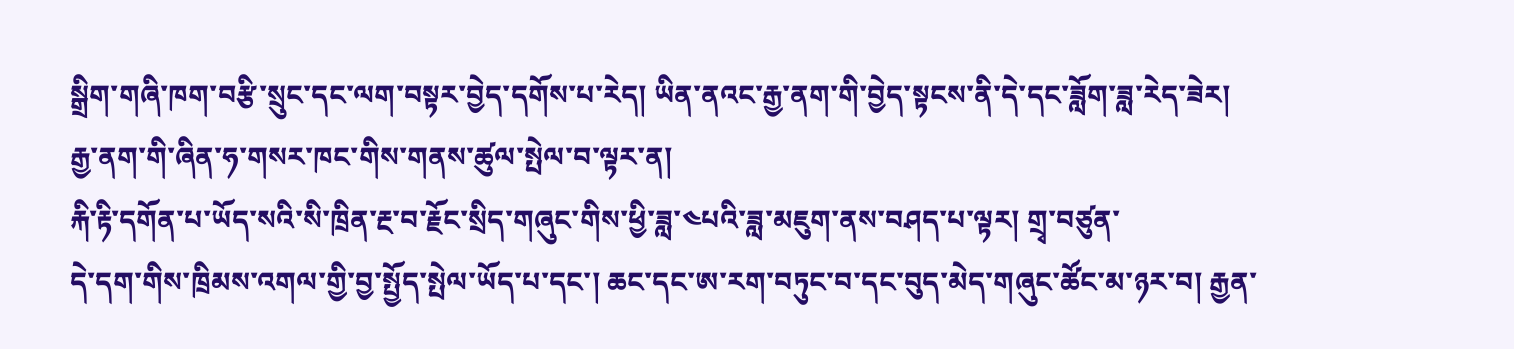སྒྲིག་གཞི་ཁག་བརྩི་སྲུང་དང་ལག་བསྟར་བྱེད་དགོས་པ་རེད། ཡིན་ནའང་རྒྱ་ནག་གི་བྱེད་སྟངས་ནི་དེ་དང་ཟློག་ཟླ་རེད་ཟེར།
རྒྱ་ནག་གི་ཞིན་ཧ་གསར་ཁང་གིས་གནས་ཚུལ་སྤེལ་བ་ལྟར་ན།
རྐི་རྟི་དགོན་པ་ཡོད་སའི་སི་ཁྲིན་རྔ་བ་རྗོང་སྲིད་གཞུང་གིས་ཕྱི་ཟླ་༤པའི་ཟླ་མཇུག་ནས་བཤད་པ་ལྟར། གྲྭ་བཙུན་
དེ་དག་གིས་ཁྲིམས་འགལ་གྱི་བྱ་སྤྱོད་སྤེལ་ཡོད་པ་དང་། ཆང་དང་ཨ་རག་བཏུང་བ་དང་བུད་མེད་གཞུང་ཚོང་མ་ཉར་བ། རྒྱན་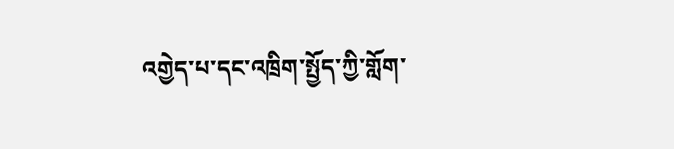འགྱེད་པ་དང་འཁྲིག་སྤྱོད་ཀྱི་གློག་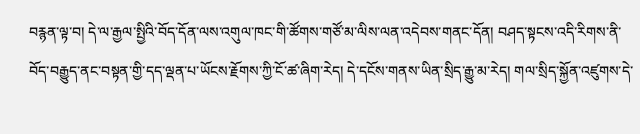བརྙན་ལྟ་བ། དེ་ལ་རྒྱལ་སྤྱིའི་བོད་དོན་ལས་འགུལ་ཁང་གི་ཚོགས་གཙོ་མ་ལིས་ལན་འདེབས་གནང་དོན། བཤད་སྟངས་འདི་རིགས་ནི་བོད་བརྒྱུད་ནང་བསྟན་གྱི་དད་ལྡན་པ་ཡོངས་རྗོགས་ཀྱི་ངོ་ཚ་ཞིག་རེད། དེ་དངོས་གནས་ཡིན་སྲིད་རྒྱུ་མ་རེད། གལ་སྲིད་སྐྱོན་འཛུགས་དེ་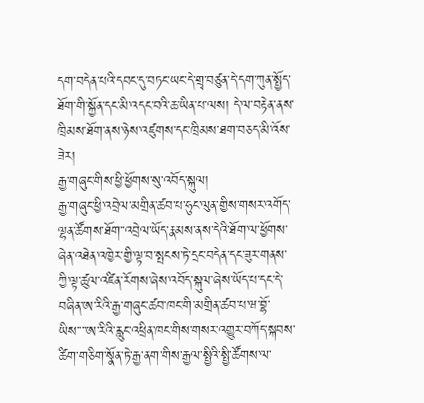དག་བདེན་པའི་དབང་དུ་བཏང་ཡང་དེ་གྲྭ་བཙུན་དེ་དག་ཀུན་སྤྱོད་ཐོག་གི་སྐྱོན་དང་མི་འདང་བའི་ཆ་ཡིན་པ་ལས། དེ་ལ་བརྟེན་ནས་ཁྲིམས་ཐོག་ནས་ཉེས་འཛུགས་དང་ཁྲིམས་ཐག་བཅད་མི་འོས་ཟེར།
རྒྱ་གཞུང་གིས་ཕྱི་ཕྱོགས་སུ་འབོད་སྐུལ།
རྒྱ་གཞུང་ཕྱི་འབྲེལ་མགྲིན་ཚབ་པ་ཧུང་ལུན་གྱིས་གསར་འགོད་ལྷན་ཚོགས་ཐོག་་འབྲེལ་ཡོད་རྣམས་ནས་དེའི་ཐོག་ལ་ཕྱོགས་ཞེན་འཐེན་འཁྱེར་གྱི་ལྟ་བ་སྤངས་ཏེ་དྲང་བདེན་དང་ཟུར་གནས་ཀྱི་ལྟ་ཚུལ་འཛིན་རོགས་ཞེས་འབོད་སྐུལ་ཞེས་ཡོད་པ་དང་དེ་བཞིན་ཨ་རིའི་རྒྱ་གཞུང་ཚབ་ཁང་གི་མགྲིན་ཚབ་པ་ཝ་བྷོ་ཡིས་་་་ཨ་རིའི་རླུང་འཕྲིན་ཁང་གིས་གསར་འགྱུར་བཀོད་སྐབས་ཚིག་གཅིག་སྣོན་ཏེ་རྒྱ་ནག་གིས་རྒྱལ་སྤྱིའི་སྤྱི་ཚོགས་ལ་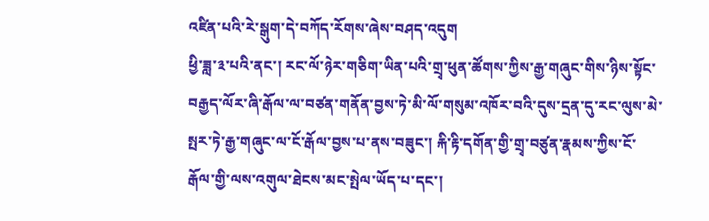འཛིན་པའི་རེ་སྒུག་དེ་བཀོད་རོགས་ཞེས་བཤད་འདུག
ཕྱི་ཟླ་༣་པའི་ནང་། རང་ལོ་ཉེར་གཅིག་ཡིན་པའི་གྲྭ་ཕུན་ཚོགས་ཀྱིས་རྒྱ་གཞུང་གིས་ཉིས་སྟོང་བརྒྱད་ལོར་ཞི་རྒོལ་ལ་བཙན་གནོན་བྱས་ཏེ་མི་ལོ་གསུམ་འཁོར་བའི་དུས་དྲན་དུ་རང་ལུས་མེ་སྤར་ཏེ་རྒྱ་གཞུང་ལ་ངོ་རྒོལ་བྱས་པ་ནས་བཟུང་། རྐི་རྟི་དགོན་གྱི་གྲྭ་བཙུན་རྣམས་ཀྱིས་ངོ་རྒོལ་གྱི་ལས་འགུལ་ཐེངས་མང་སྤེལ་ཡོད་པ་དང་།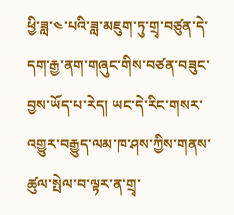ཕྱི་ཟླ་༤་པའི་ཟླ་མཇུག་ཏུ་གྲྭ་བཙུན་དེ་དག་རྒྱ་ནག་གཞུང་གིས་བཙན་བཟུང་བྱས་ཡོད་པ་རེད། ཡང་དེ་རིང་གསར་འགྱུར་བརྒྱུད་ལམ་ཁ་ཤས་ཀྱིས་གནས་ཚུལ་སྤེལ་བ་ལྟར་ན་གྲྭ་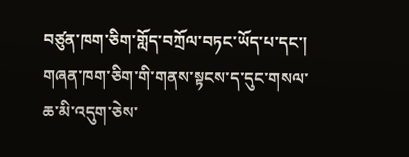བཙུན་ཁག་ཅིག་གློད་བཀྲོལ་བཏང་ཡོད་པ་དང་། གཞན་ཁག་ཅིག་གི་གནས་སྟངས་ད་དུང་གསལ་ཆ་མི་འདུག་ཅེས་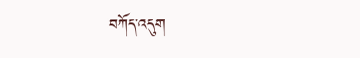བཀོད་འདུག